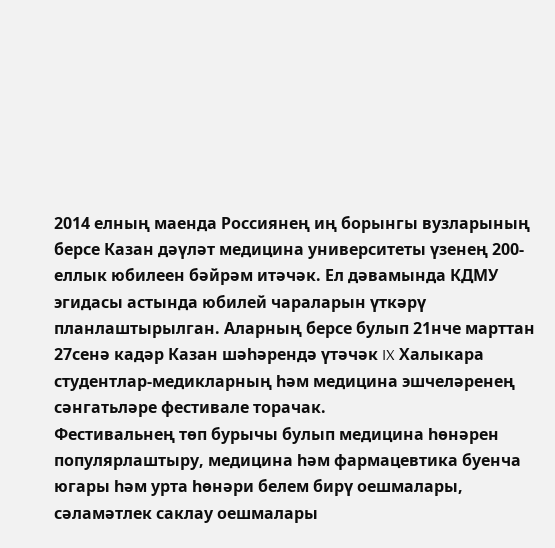2014 елның маенда Россиянең иң борынгы вузларының берсе Казан дәүләт медицина университеты үзенең 200-еллык юбилеен бәйрәм итәчәк. Ел дәвамында КДМУ эгидасы астында юбилей чараларын үткәрү планлаштырылган. Аларның берсе булып 21нче марттан 27сенә кадәр Казан шәһәрендә үтәчәк IX Халыкара студентлар-медикларның һәм медицина эшчеләренең сәнгатьләре фестивале торачак.
Фестивальнең төп бурычы булып медицина һөнәрен популярлаштыру, медицина һәм фармацевтика буенча югары һәм урта һөнәри белем бирү оешмалары, сәламәтлек саклау оешмалары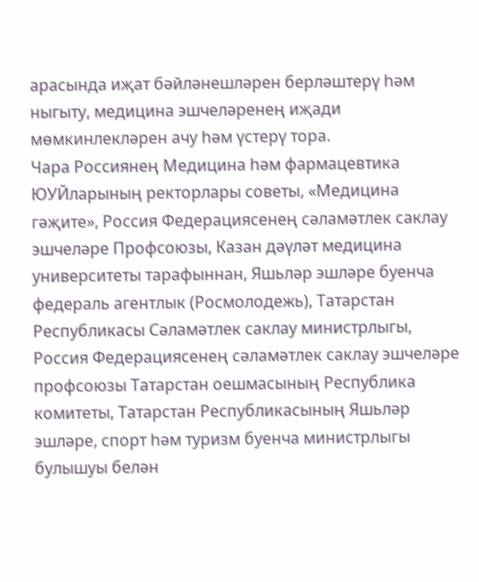арасында иҗат бәйләнешләрен берләштерү һәм ныгыту, медицина эшчеләренең иҗади мөмкинлекләрен ачу һәм үстерү тора.
Чара Россиянең Медицина һәм фармацевтика ЮУЙларының ректорлары советы, «Медицина гәҗите», Россия Федерациясенең сәламәтлек саклау эшчеләре Профсоюзы, Казан дәүләт медицина университеты тарафыннан, Яшьләр эшләре буенча федераль агентлык (Росмолодежь), Татарстан Республикасы Сәламәтлек саклау министрлыгы, Россия Федерациясенең сәламәтлек саклау эшчеләре профсоюзы Татарстан оешмасының Республика комитеты, Татарстан Республикасының Яшьләр эшләре, спорт һәм туризм буенча министрлыгы булышуы белән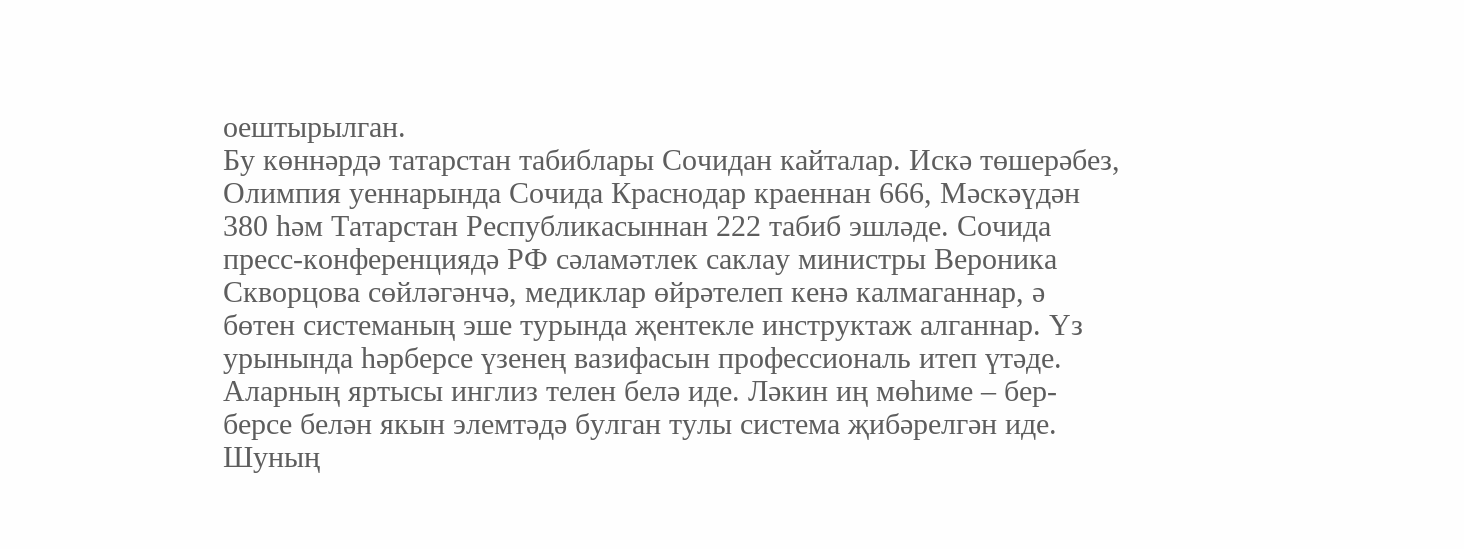оештырылган.
Бу көннәрдә татарстан табиблары Сочидан кайталар. Искә төшерәбез, Олимпия уеннарында Сочида Краснодар краеннан 666, Мәскәүдән 380 һәм Татарстан Республикасыннан 222 табиб эшләде. Сочида пресс-конференциядә РФ сәламәтлек саклау министры Вероника Скворцова сөйләгәнчә, медиклар өйрәтелеп кенә калмаганнар, ә бөтен системаның эше турында җентекле инструктаж алганнар. Үз урынында һәрберсе үзенең вазифасын профессиональ итеп үтәде. Аларның яртысы инглиз телен белә иде. Ләкин иң мөһиме – бер-берсе белән якын элемтәдә булган тулы система җибәрелгән иде. Шуның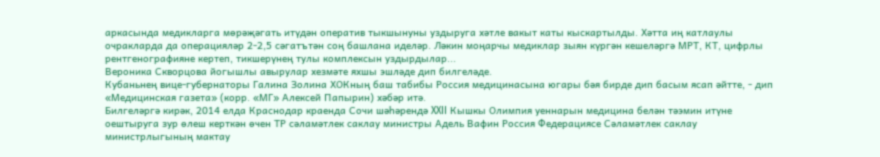аркасында медикларга мөрәҗәгать итүдән оператив тыкшынуны уздыруга хәтле вакыт каты кыскартылды. Хәтта иң катлаулы очракларда да операцияләр 2-2,5 сәгатътән соң башлана иделәр. Ләкин моңарчы медиклар зыян күргән кешеләргә МРТ, КТ, цифрлы рентгенографияне кертеп, тикшерүнең тулы комплексын уздырдылар...
Вероника Скворцова йогышлы авырулар хезмәте яхшы эшләде дип билгеләде.
Кубаньнең вице-губернаторы Галина Золина ХОКның баш табибы Россия медицинасына югары бәя бирде дип басым ясап әйтте, - дип «Медицинская газета» (корр. «МГ» Алексей Папырин) хәбәр итә.
Билгеләргә кирәк, 2014 елда Краснодар краенда Сочи шәһәрендә XXII Кышкы Олимпия уеннарын медицина белән тәэмин итүне оештыруга зур өлеш керткән өчен ТР сәламәтлек саклау министры Адель Вафин Россия Федерациясе Сәламәтлек саклау министрлыгының мактау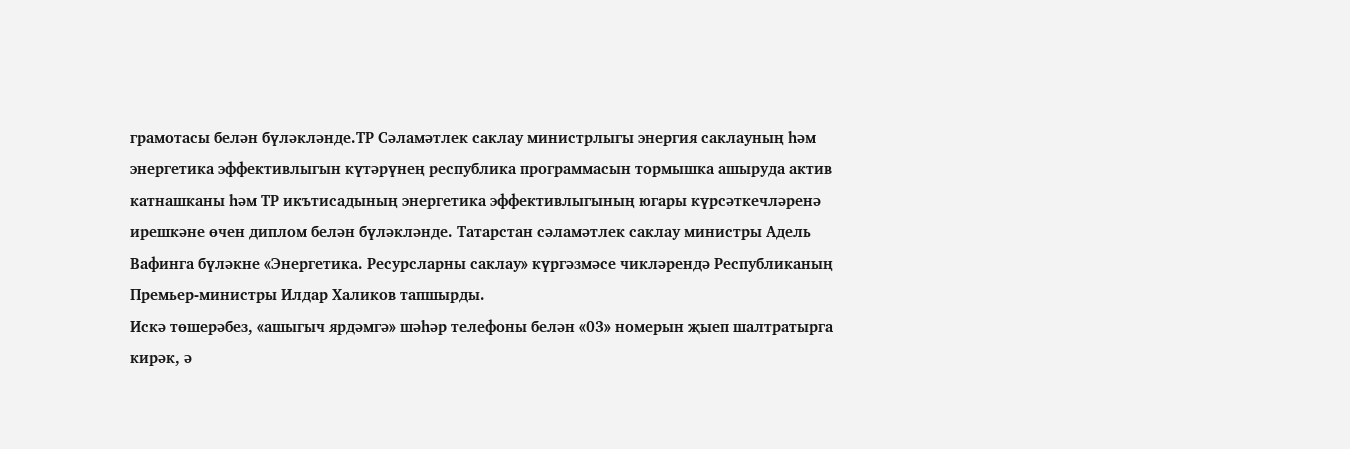грамотасы белән бүләкләнде.ТР Сәламәтлек саклау министрлыгы энергия саклауның һәм энергетика эффективлыгын күтәрүнең республика программасын тормышка ашыруда актив катнашканы һәм ТР икътисадының энергетика эффективлыгының югары күрсәткечләренә ирешкәне өчен диплом белән бүләкләнде. Татарстан сәламәтлек саклау министры Адель Вафинга бүләкне «Энергетика. Ресурсларны саклау» күргәзмәсе чикләрендә Республиканың Премьер-министры Илдар Халиков тапшырды.
Искә төшерәбез, «ашыгыч ярдәмгә» шәһәр телефоны белән «03» номерын җыеп шалтратырга кирәк, ә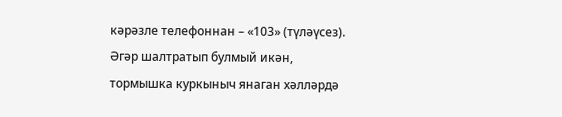кәрәзле телефоннан – «103» (түләүсез). Әгәр шалтратып булмый икән, тормышка куркыныч янаган хәлләрдә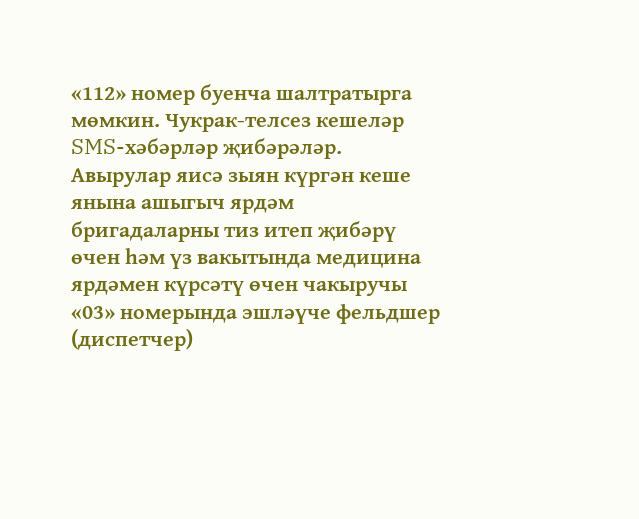«112» номер буенча шалтратырга мөмкин. Чукрак-телсез кешеләр SMS-хәбәрләр җибәрәләр. Авырулар яисә зыян күргән кеше янына ашыгыч ярдәм бригадаларны тиз итеп җибәрү өчен һәм үз вакытында медицина ярдәмен күрсәтү өчен чакыручы «03» номерында эшләүче фельдшер (диспетчер)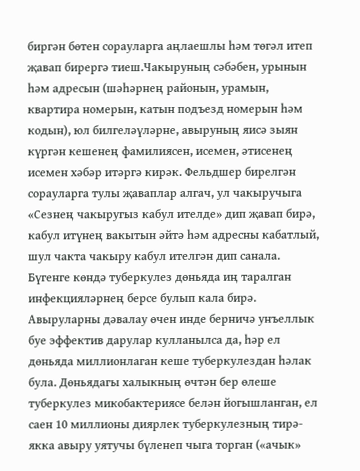биргән бөтен сорауларга аңлаешлы һәм төгәл итеп җавап бирергә тиеш.Чакыруның сәбәбен, урынын һәм адресын (шәһәрнең районын, урамын, квартира номерын, катын подъезд номерын һәм кодын), юл билгеләүләрне, авыруның яисә зыян күргән кешенең фамилиясен, исемен, әтисенең исемен хәбәр итәргә кирәк. Фельдшер бирелгән сорауларга тулы җаваплар алгач, ул чакыручыга «Сезнең чакыругыз кабул ителде» дип җавап бирә, кабул итүнең вакытын әйтә һәм адресны кабатлый, шул чакта чакыру кабул ителгән дип санала.
Бүгенге көндә туберкулез дөньяда иң таралган инфекцияләрнең берсе булып кала бирә. Авыруларны дәвалау өчен инде берничә унъеллык буе эффектив дарулар кулланылса да, һәр ел дөньяда миллионлаган кеше туберкулездан һәлак була. Дөньядагы халыкның өчтән бер өлеше туберкулез микобактериясе белән йогышланган, ел саен 10 миллионы диярлек туберкулезның тирә-якка авыру уятучы бүленеп чыга торган («ачык»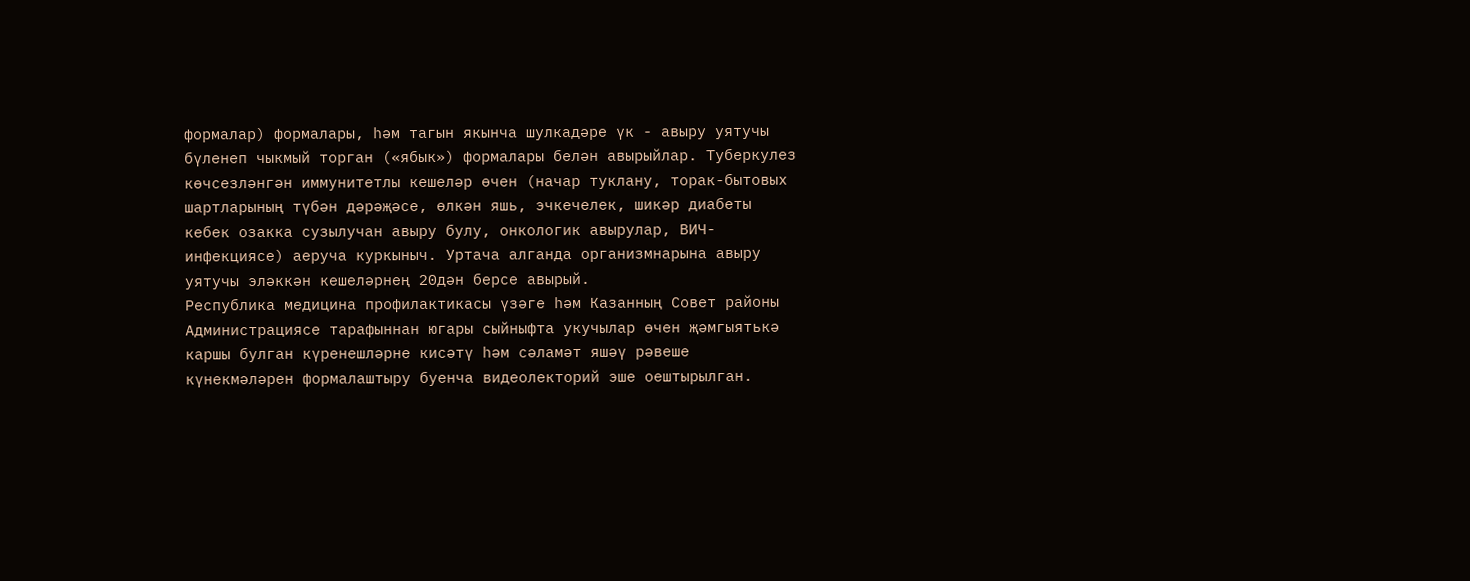формалар) формалары, һәм тагын якынча шулкадәре үк - авыру уятучы бүленеп чыкмый торган («ябык») формалары белән авырыйлар. Туберкулез көчсезләнгән иммунитетлы кешеләр өчен (начар туклану, торак-бытовых шартларының түбән дәрәҗәсе, өлкән яшь, эчкечелек, шикәр диабеты кебек озакка сузылучан авыру булу, онкологик авырулар, ВИЧ-инфекциясе) аеруча куркыныч. Уртача алганда организмнарына авыру уятучы эләккән кешеләрнең 20дән берсе авырый.
Республика медицина профилактикасы үзәге һәм Казанның Совет районы Администрациясе тарафыннан югары сыйныфта укучылар өчен җәмгыятькә каршы булган күренешләрне кисәтү һәм сәламәт яшәү рәвеше күнекмәләрен формалаштыру буенча видеолекторий эше оештырылган.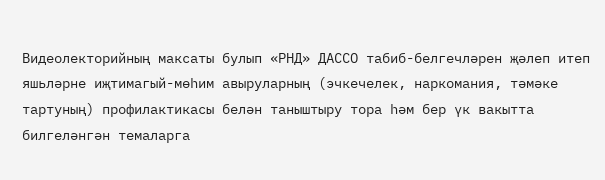Видеолекторийның максаты булып «РНД» ДАССО табиб-белгечләрен җәлеп итеп яшьләрне иҗтимагый-мөһим авыруларның (эчкечелек, наркомания, тәмәке тартуның) профилактикасы белән таныштыру тора һәм бер үк вакытта билгеләнгән темаларга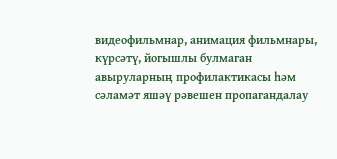видеофильмнар, анимация фильмнары, күрсәтү, йогышлы булмаган авыруларның профилактикасы һәм сәламәт яшәү рәвешен пропагандалау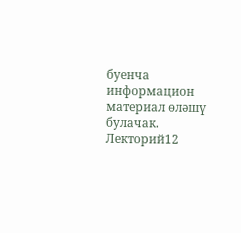буенча информацион материал өләшү булачак.
Лекторий12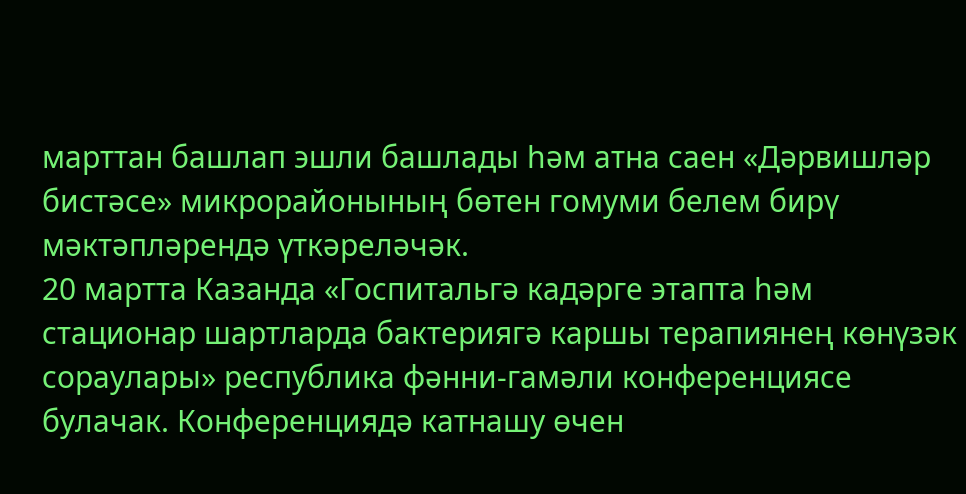марттан башлап эшли башлады һәм атна саен «Дәрвишләр бистәсе» микрорайонының бөтен гомуми белем бирү мәктәпләрендә үткәреләчәк.
20 мартта Казанда «Госпитальгә кадәрге этапта һәм стационар шартларда бактериягә каршы терапиянең көнүзәк сораулары» республика фәнни-гамәли конференциясе булачак. Конференциядә катнашу өчен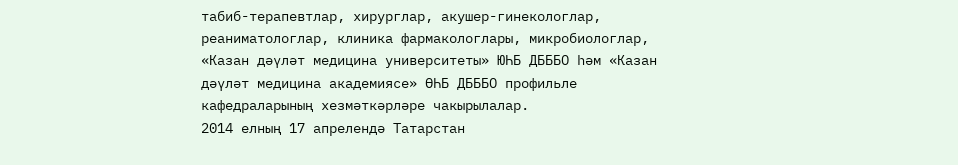табиб-терапевтлар, хирурглар, акушер-гинекологлар, реаниматологлар, клиника фармакологлары, микробиологлар, «Казан дәүләт медицина университеты» ЮҺБ ДБББО һәм «Казан дәүләт медицина академиясе» ӨҺБ ДБББО профильле кафедраларының хезмәткәрләре чакырылалар.
2014 елның 17 апрелендә Татарстан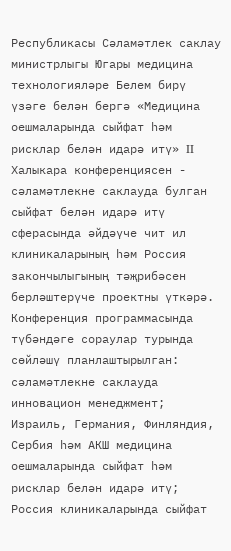Республикасы Сәламәтлек саклау министрлыгы Югары медицина технологияләре Белем бирү үзәге белән бергә «Медицина оешмаларында сыйфат һәм рисклар белән идарә итү» II Халыкара конференциясен - сәламәтлекне саклауда булган сыйфат белән идарә итү сферасында әйдәүче чит ил клиникаларының һәм Россия закончылыгының тәҗрибәсен берләштерүче проектны үткәрә.
Конференция программасында түбәндәге сораулар турында сөйләшү планлаштырылган: сәламәтлекне саклауда инновацион менеджмент; Израиль, Германия, Финляндия, Сербия һәм АКШ медицина оешмаларында сыйфат һәм рисклар белән идарә итү; Россия клиникаларында сыйфат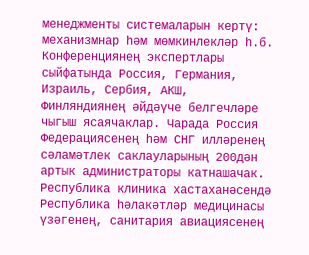менеджменты системаларын кертү: механизмнар һәм мөмкинлекләр һ.б.
Конференциянең экспертлары сыйфатында Россия, Германия, Израиль, Сербия, АКШ, Финляндиянең әйдәүче белгечләре чыгыш ясаячаклар. Чарада Россия Федерациясенең һәм СНГ илләренең сәламәтлек саклауларының 200дән артык администраторы катнашачак.
Республика клиника хастаханәсендә Республика һәлакәтләр медицинасы үзәгенең, санитария авиациясенең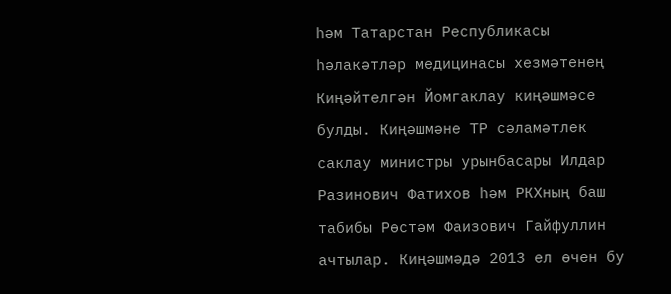һәм Татарстан Республикасы һәлакәтләр медицинасы хезмәтенең Киңәйтелгән Йомгаклау киңәшмәсе булды. Киңәшмәне ТР сәламәтлек саклау министры урынбасары Илдар Разинович Фатихов һәм РКХның баш табибы Рөстәм Фаизович Гайфуллин ачтылар. Киңәшмәдә 2013 ел өчен бу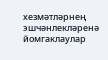хезмәтләрнең эшчәнлекләренә йомгаклаулар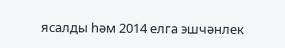ясалды һәм 2014 елга эшчәнлек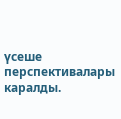үсеше перспективалары каралды.